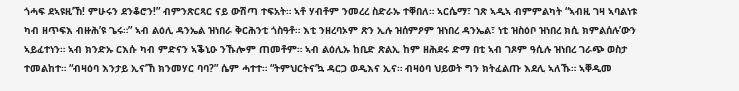ጎሓፍ ደኣዩዚ’ኸ! ምሁሩን ደንቆሮን!” ብምንጽርጻር ናይ ውሽጣ ተፍአት። ኣቶ ሃብቶም ንመረረ ስድራኡ ተቐበለ። ኣርሴማ፣ ገጽ ኣዲኣ ብምምልካት “ኣብዚ ገዛ ኣባልነቱ ካብ ዘጥፍእ ብዙሕ’ዩ ጌሩ።” ኣብ ልዕሊ ዳንኤል ዝነበራ ቅርሕንቲ ጎስዓቶ። እቲ ንዘረባኦም ጽን ኢሉ ዝሰምዖም ዝነበረ ዳንኤል፣ ነቲ ዝስዕቦ ዝነበረ ክሲ ክምልሰሉ’ውን ኣይፈተነን። ኣብ ክንድኡ ርእሱ ካብ ምድናን ኣቕኒዑ ንኹሎም ጠመቶም። ኣብ ልዕሊኡ ከቢድ ጽልኢ ከም ዘሕደሩ ድማ በቲ ኣብ ገጾም ዓሲሉ ዝነበረ ገራጭ ወስታ ተመልከተ። “ብዛዕባ እንታይ ኢና’ኸ ክንመሃር ባባ?” ሴም ሓተተ። “ትምህርትና’ኳ ዳርጋ ወዲእና ኢና። ብዛዕባ ህይወት ግን ክትፈልጡ እደሊ ኣለኹ። ኣቐዲመ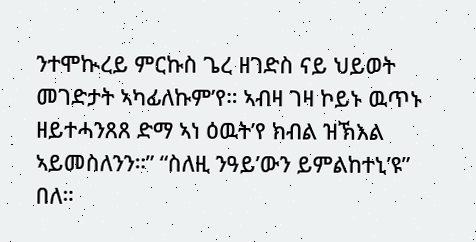ንተሞኲረይ ምርኩስ ጌረ ዘገድስ ናይ ህይወት መገድታት ኣካፊለኩም’የ። ኣብዛ ገዛ ኮይኑ ዉጥኑ ዘይተሓንጸጸ ድማ ኣነ ዕዉት’የ ክብል ዝኽእል ኣይመስለንን።” “ስለዚ ንዓይ’ውን ይምልከተኒ’ዩ” በለ።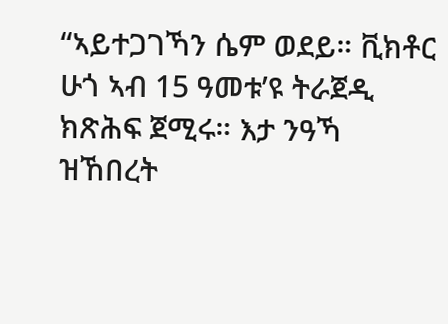“ኣይተጋገኻን ሴም ወደይ። ቪክቶር ሁጎ ኣብ 15 ዓመቱ’ዩ ትራጀዲ ክጽሕፍ ጀሚሩ። እታ ንዓኻ ዝኸበረት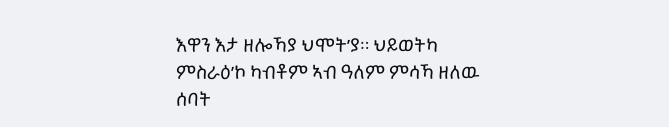እዋን እታ ዘሎኻያ ህሞት’ያ። ህይወትካ ምስራዕ’ኮ ካብቶም ኣብ ዓለም ምሳኻ ዘለዉ ሰባት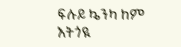ፍሉይ ኴንካ ከም እትጎዪ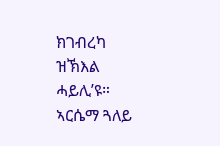ክገብረካ ዝኽእል ሓይሊ’ዩ። ኣርሴማ ጓለይ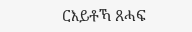ርእይቶኻ ጸሓፍ